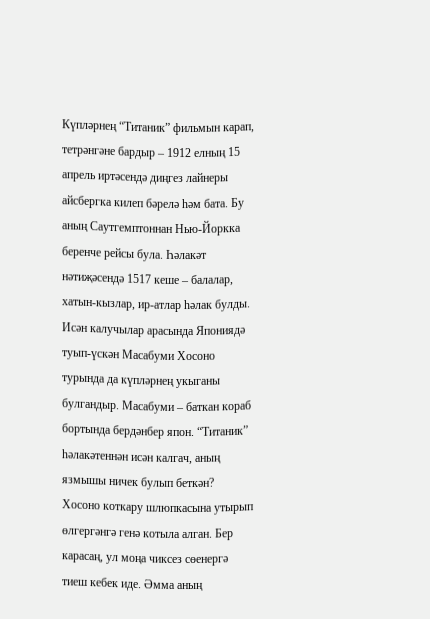Күпләрнең “Титаник” фильмын карап, тетрәнгәне бардыр – 1912 елның 15 апрель иртәсендә диңгез лайнеры айсбергка килеп бәрелә һәм бата. Бу аның Саутгемптоннан Нью-Йоркка беренче рейсы була. Һәлакәт нәтиҗәсендә 1517 кеше – балалар, хатын-кызлар, ир-атлар һәлак булды.
Исән калучылар арасында Япониядә туып-үскән Масабуми Хосоно турында да күпләрнең укыганы булгандыр. Масабуми – баткан кораб бортында бердәнбер япон. “Титаник” һәлакәтеннән исән калгач, аның язмышы ничек булып беткән?
Хосоно коткару шлюпкасына утырып өлгергәнгә генә котыла алган. Бер карасаң, ул моңа чиксез сөенергә тиеш кебек иде. Әмма аның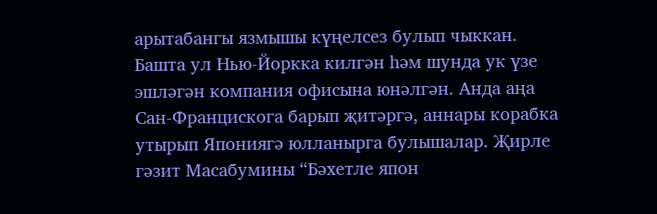арытабангы язмышы күңелсез булып чыккан.
Башта ул Нью-Йоркка килгән һәм шунда ук үзе эшләгән компания офисына юнәлгән. Анда аңа Сан-Францискога барып җитәргә, аннары корабка утырып Япониягә юлланырга булышалар. Җирле гәзит Масабумины “Бәхетле япон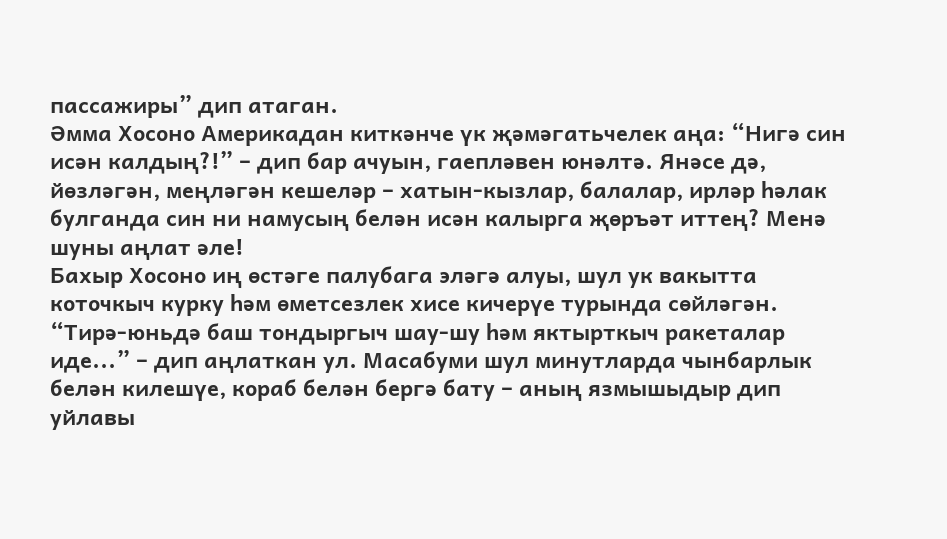пассажиры” дип атаган.
Әмма Хосоно Америкадан киткәнче үк җәмәгатьчелек аңа: “Нигә син исән калдың?!” – дип бар ачуын, гаепләвен юнәлтә. Янәсе дә, йөзләгән, меңләгән кешеләр – хатын-кызлар, балалар, ирләр һәлак булганда син ни намусың белән исән калырга җөръәт иттең? Менә шуны аңлат әле!
Бахыр Хосоно иң өстәге палубага эләгә алуы, шул ук вакытта коточкыч курку һәм өметсезлек хисе кичерүе турында сөйләгән. “Тирә-юньдә баш тондыргыч шау-шу һәм яктырткыч ракеталар иде...” – дип аңлаткан ул. Масабуми шул минутларда чынбарлык белән килешүе, кораб белән бергә бату – аның язмышыдыр дип уйлавы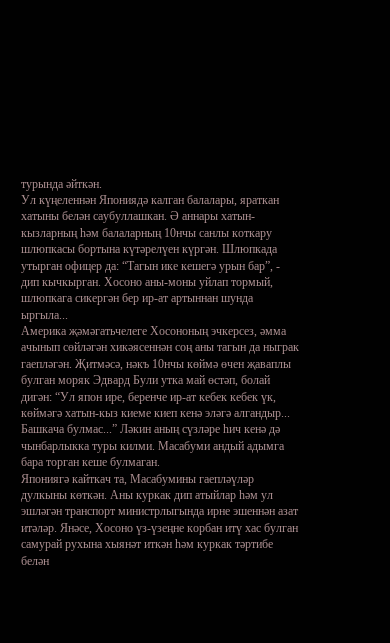турында әйткән.
Ул күңеленнән Япониядә калган балалары, яраткан хатыны белән саубуллашкан. Ә аннары хатын-кызларның һәм балаларның 10нчы санлы коткару шлюпкасы бортына күтәрелүен күргән. Шлюпкада утырган офицер да: “Тагын ике кешегә урын бар”, - дип кычкырган. Хосоно аны-моны уйлап тормый, шлюпкага сикергән бер ир-ат артыннан шунда ыргыла...
Америка җәмәгатьчелеге Хосононың эчкерсез, әмма ачынып сөйләгән хикәясеннән соң аны тагын да ныграк гаепләгән. Җитмәсә, нәкъ 10нчы көймә өчен җаваплы булган моряк Эдвард Були утка май өстәп, болай дигән: “Ул япон ире, беренче ир-ат кебек кебек үк, көймәгә хатын-кыз киеме киеп кенә эләгә алгандыр... Башкача булмас...” Ләкин аның сүзләре һич кенә дә чынбарлыкка туры килми. Масабуми андый адымга бара торган кеше булмаган.
Япониягә кайткач та, Масабумины гаепләүләр дулкыны көткән. Аны куркак дип атыйлар һәм ул эшләгән транспорт министрлыгында ирне эшеннән азат итәләр. Янәсе, Хосоно үз-үзеңне корбан итү хас булган самурай рухына хыянәт иткән һәм куркак тәртибе белән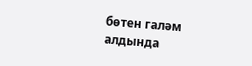бөтен галәм алдында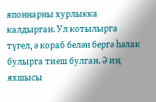японнарны хурлыкка калдырган. Ул котылырга түгел, ә кораб белән бергә һәлак булырга тиеш булган. Ә иң яхшысы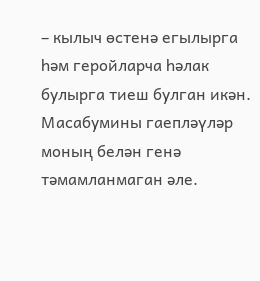– кылыч өстенә егылырга һәм геройларча һәлак булырга тиеш булган икән.
Масабумины гаепләүләр моның белән генә тәмамланмаган әле.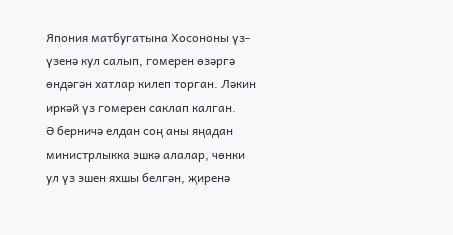Япония матбугатына Хосононы үз-үзенә кул салып, гомерен өзәргә өндәгән хатлар килеп торган. Ләкин иркәй үз гомерен саклап калган.
Ә берничә елдан соң аны яңадан министрлыкка эшкә алалар, чөнки ул үз эшен яхшы белгән, җиренә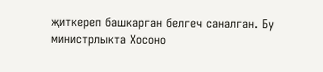җиткереп башкарган белгеч саналган. Бу министрлыкта Хосоно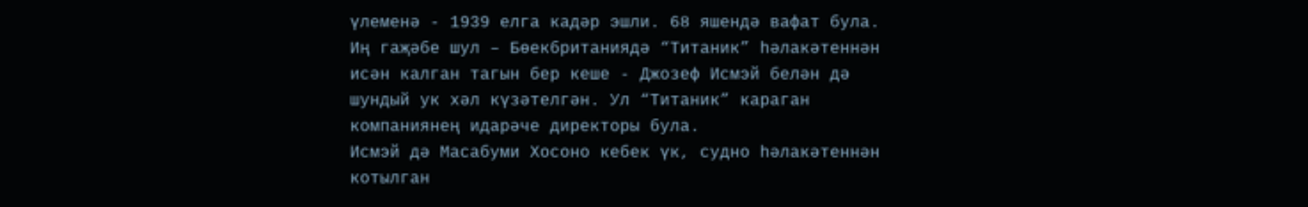үлеменә - 1939 елга кадәр эшли. 68 яшендә вафат була.
Иң гаҗәбе шул – Бөекбританиядә “Титаник” һәлакәтеннән исән калган тагын бер кеше - Джозеф Исмэй белән дә шундый ук хәл күзәтелгән. Ул “Титаник” караган компаниянең идарәче директоры була.
Исмэй дә Масабуми Хосоно кебек үк, судно һәлакәтеннән котылган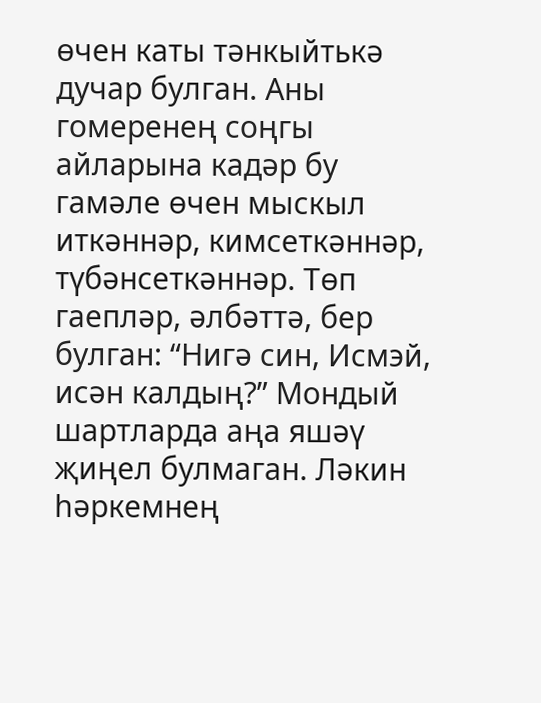өчен каты тәнкыйтькә дучар булган. Аны гомеренең соңгы айларына кадәр бу гамәле өчен мыскыл иткәннәр, кимсеткәннәр, түбәнсеткәннәр. Төп гаепләр, әлбәттә, бер булган: “Нигә син, Исмэй, исән калдың?” Мондый шартларда аңа яшәү җиңел булмаган. Ләкин һәркемнең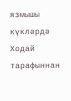язмышы күкләрдә Ходай тарафыннан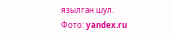язылган шул.
Фото: yandex.ru